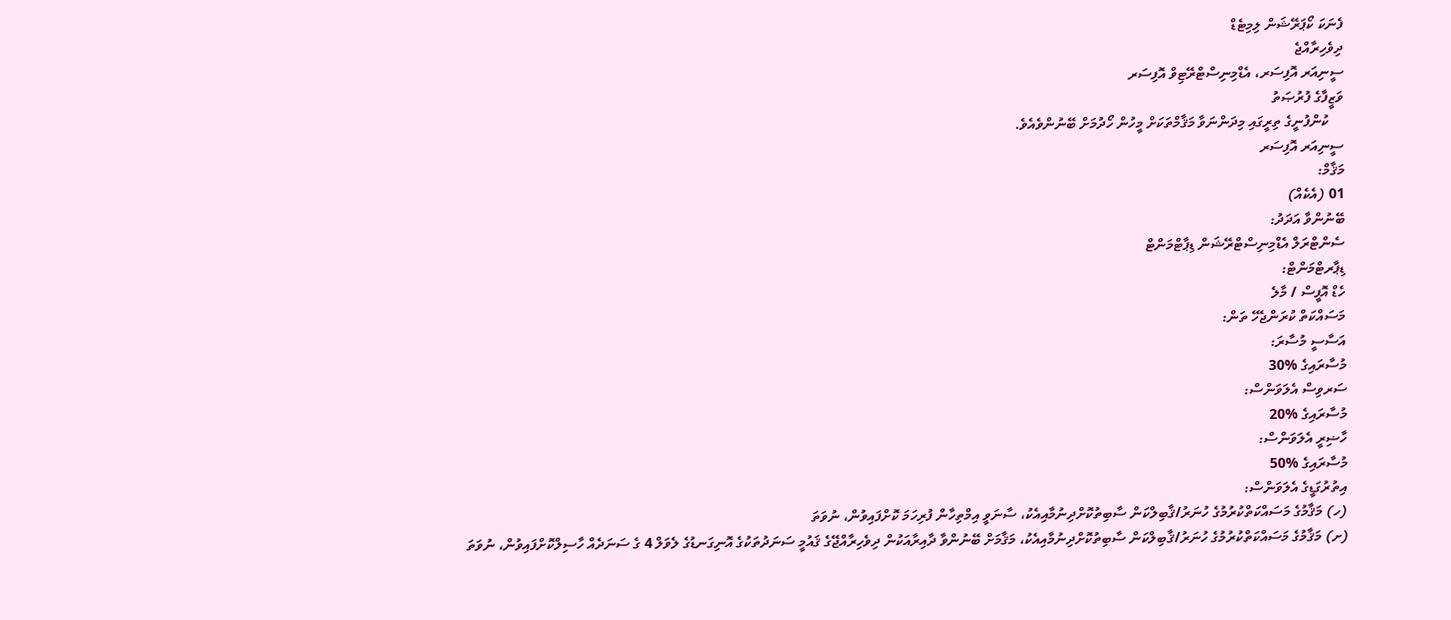ފެނަކަ ކޯޕަރޭޝަން ލިމިޓެޑް
ދިވެހިރާއްޖެ
ސީނިއަރ އޮފިސަރ، އެޑްމިނިސްޓްރޭޓިވް އޮފިސަރ
ވަޒީފާގެ ފުރުޞަތު
    ކުންފުނީގެ ތިރީގައި މިދަންނަވާ މަޤާމްތަކަށް މީހުން ހޯދުމަށް ބޭނުންވެއެވެ.
ސީނިއަރ އޮފިސަރ
މަޤާމް:
01 (އެކެއް)
ބޭނުންވާ އަދަދު:
ސެންޓްރަލް އެޑްމިނިސްޓްރޭޝަން ޑިޕާޓްމަންޓް
ޑިޕާރޓްމަންޓް:
ހެޑް އޮފީސް / މާލެ
މަސައްކަތް ކުރަންޖެހޭ ތަން:
އަސާސީ މުސާރަ:
މުސާރައިގެ %30
ސަރވިސް އެލަވަންސް:
މުސާރައިގެ %20
ހާޟިރީ އެލަވަންސް:
މުސާރައިގެ %50
އިތުރުގަޑީގެ އެލަވަންސް:
(ހ) މަޤާމުގެ މަސައްކަތްކުރުމުގެ ހުނަރު/ޤާބިލްކަން ސާބިތުކޮށްދިނުމާއިއެކު، ސާނަވީ އިމްތިހާން ފުރިހަމަ ކޮށްފައިވުން، ނުވަތަ
(ށ) މަޤާމުގެ މަސައްކަތްކުރުމުގެ ހުނަރު/ޤާބިލްކަން ސާބިތުކޮށްދިނުމާއިއެކު، މަޤާމަށް ބޭނުންވާ ދާއިރާއަކުން ދިވެހިރާއްޖޭގެ ޤައުމީ ސަނަދުތަކުގެ އޮނިގަނޑުގެ ލެވަލް 4 ގެ ސަނަދެއް ހާސިލްކޮށްފައިވުން، ނުވަތަ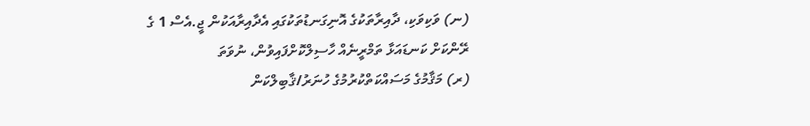(ނ) ވަކިވަކި، ދާއިރާތަކުގެ އޮނިގަނޑުތަކުގައި އެދާއިރާއަކުން ޖީ.އެސް 1 ގެ ރޭންކަށް ކަނޑައަޅާ ތަމްރީނެއް ހާސިލްކޮށްފައިވުން، ނުވަތަ
(ރ) މަޤާމުގެ މަސައްކަތްކުރުމުގެ ހުނަރު/ޤާބިލްކަން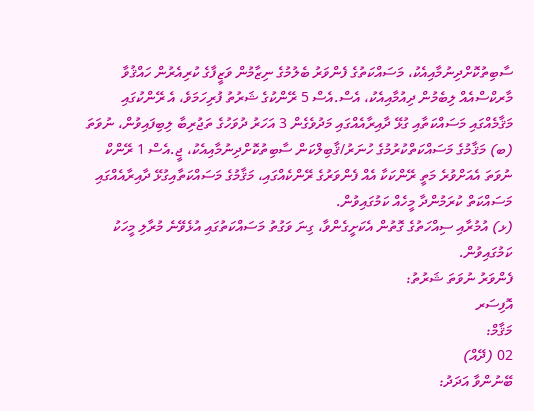ސާބިތުކޮށްދިނުމާއިއެކު، މަސައްކަތުގެ ފެންވަރު ބެލުމުގެ ނިޒާމުން ވަޒީފާގެ ކުރިއެރުން ހައްޤުވާ މާރކްސްއެއް ލިބެމުން ދިއުމާއިއެކު، އެސް.އެސް 5 ރޭންކުގެ ޝަރުތު ފުރިހަމަވެ، އެ ރޭންކުގައި މަޤާމެއްގައި މަސައްކަތާއި ގުޅޭ ދާއިރާއެއްގައި މަދުވެގެން 3 އަހަރު ދުވަހުގެ ތަޖުރިބާ ލިބިފައިވުން، ނުވަތަ
(ބ) މަޤާމުގެ މަސައްކަތްކުރުމުގެ ހުނަރު/ޤާބިލްކަން ސާބިތުކޮށްދިނުމާއިއެކު، ޖީ.އެސް 1 ރޭންކް ނުވަތަ އެއަށްވުރެ މަތީ ރޭންކަކާ އެއް ފެންވަރުގެ ރޭންކެއްގައި، މަޤާމުގެ މަސައްކަތާއިގުޅޭ ދާއިރާއެއްގައި މަސައްކަތް ކުރަމުންދާ މީހެއް ކަމުގައިވުން.
(ޅ) އުމުރާއި ސިއްހަތުގެ ގޮތުން އެކަށީގެންވާ، ގިނަ ވަގުތު މަސައްކަތުގައި އުޅެވޭނެ މުރާލި މީހަކު ކަމުގައިވުން.
ފެންވަރު ނުވަތަ ޝަރުތު:
އޮފިސަރ
މަޤާމް:
02 (ދޭއް)
ބޭނުންވާ އަދަދު: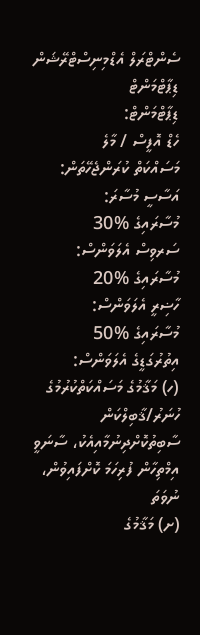ސެންޓްރަލް އެޑްމިނިސްޓްރޭޝަން ޑިޕާޓްމަންޓް
ޑިޕާޓްމަންޓް:
ހެޑް އޮފީސް / މާލެ
މަސައްކަތް ކުރަންޖެހޭތަން:
އަސާސީ މުސާރަ:
މުސާރައިގެ %30
ސަރވިސް އެލަވަންސް:
މުސާރައިގެ %20
ހާޟިރީ އެލަވަންސް:
މުސާރައިގެ %50
އިތުރުގަޑީގެ އެލަވަންސް:
(ހ) މަޤާމުގެ މަސައްކަތްކުރުމުގެ ހުނަރު/ޤާބިލްކަން ސާބިތުކޮށްދިނުމާއިއެކު، ސާނަވީ އިމްތިހާން ފުރިހަމަ ކޮށްފައިވުން، ނުވަތަ
(ށ) މަޤާމުގެ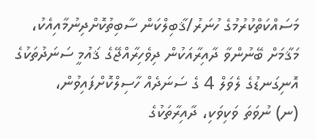މަސައްކަތްކުރުމުގެ ހުނަރު/ޤާބިލްކަން ސާބިތުކޮށްދިނުމާއިއެކު، މަޤާމަށް ބޭނުންވާ ދާއިރާއަކުން ދިވެހިރާއްޖޭގެ ޤައުމީ ސަނަދުތަކުގެ އޮނިގަނޑުގެ ލެވަލް 4 ގެ ސަނަދެއް ހާސިލްކޮށްފައިވުން،
(ނ) ނުވަތަ ވަކިވަކި، ދާއިރާތަކުގެ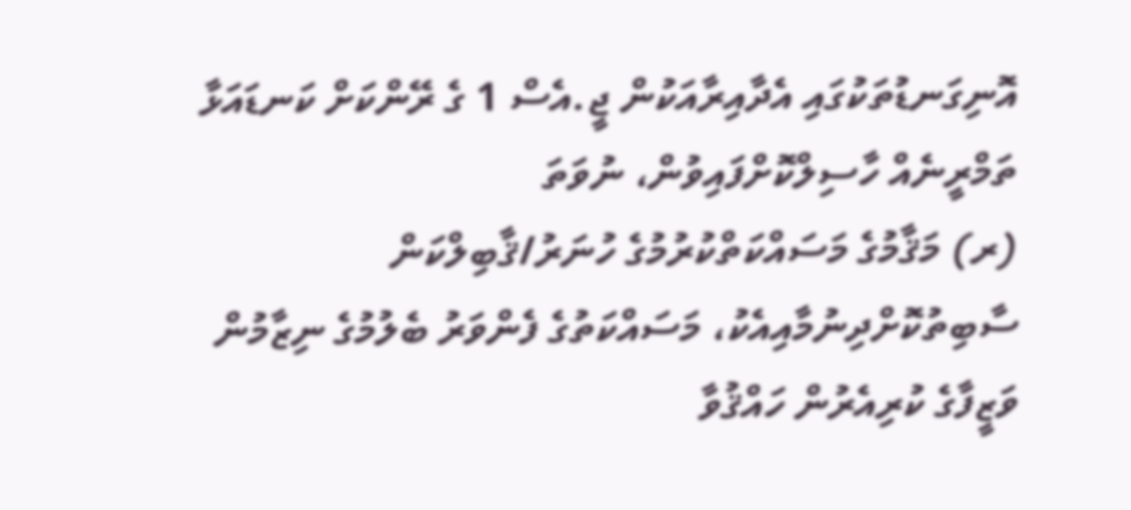އޮނިގަނޑުތަކުގައި އެދާއިރާއަކުން ޖީ.އެސް 1 ގެ ރޭންކަށް ކަނޑައަޅާ ތަމްރީނެއް ހާސިލްކޮށްފައިވުން، ނުވަތަ
(ރ) މަޤާމުގެ މަސައްކަތްކުރުމުގެ ހުނަރު/ޤާބިލްކަން ސާބިތުކޮށްދިނުމާއިއެކު، މަސައްކަތުގެ ފެންވަރު ބެލުމުގެ ނިޒާމުން ވަޒީފާގެ ކުރިއެރުން ހައްޤުވާ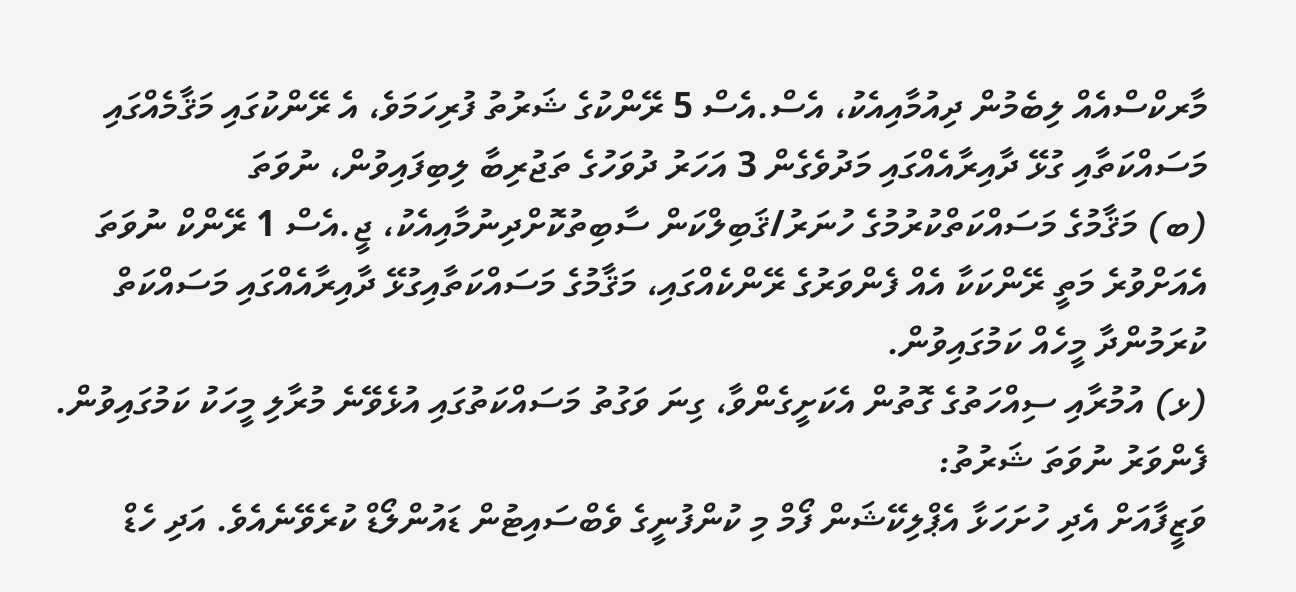މާރކްސްއެއް ލިބެމުން ދިއުމާއިއެކު، އެސް.އެސް 5 ރޭންކުގެ ޝަރުތު ފުރިހަމަވެ، އެ ރޭންކުގައި މަޤާމެއްގައި މަސައްކަތާއި ގުޅޭ ދާއިރާއެއްގައި މަދުވެގެން 3 އަހަރު ދުވަހުގެ ތަޖުރިބާ ލިބިފައިވުން، ނުވަތަ
(ބ) މަޤާމުގެ މަސައްކަތްކުރުމުގެ ހުނަރު/ޤަބިލްކަން ސާބިތުކޮށްދިނުމާއިއެކު، ޖީ.އެސް 1 ރޭންކް ނުވަތަ އެއަށްވުރެ މަތީ ރޭންކަކާ އެއް ފެންވަރުގެ ރޭންކެއްގައި، މަޤާމުގެ މަސައްކަތާއިގުޅޭ ދާއިރާއެއްގައި މަސައްކަތް ކުރަމުންދާ މީހެއް ކަމުގައިވުން.
(ޅ) އުމުރާއި ސިއްހަތުގެ ގޮތުން އެކަށީގެންވާ، ގިނަ ވަގުތު މަސައްކަތުގައި އުޅެވޭނެ މުރާލި މީހަކު ކަމުގައިވުން.
ފެންވަރު ނުވަތަ ޝަރުތު:
ވަޒީފާއަށް އެދި ހުށަހަޅާ އެޕްލިކޭޝަން ފޯމް މި ކުންފުނީގެ ވެބްސައިޓުން ޑައުންލޯޑް ކުރެވޭނެއެވެ. އަދި ހެޑް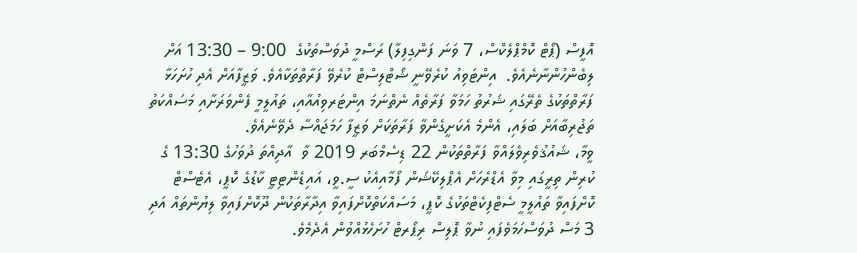އޮފީސް (ޕޯޓް ކޮމްޕްލެކްސް، 7 ވަނަ ފަންގިފިލާ) ރަސްމީ ދުވަސްތަކުގެ  9:00 – 13:30 އަށް ލިބެންހުންނާނެއެވެ.  އިންޓަވިއު ކުރެވޭނީ ޝޯޓްލިސްޓް ކުރެވޭ ފަރާތްތަކާއެވެ. ވަޒީފާއަށް އެދި ހުށަހަޅާ ފަރާތްތަކުގެ ތެރޭގައި ޝަރުތު ހަމަވާ ފަރާތެއް ނެތްނަމަ އިންޓަރވިއުއާއި، ތައުލީމީ ފެންވަރަށާއި މަސައްކަތު ތަޖުރިބާއަށް ބަލައި، އެންމެ އެކަށީގެންވާ ފަރާތަކަށް ވަޒީފާ ހަމަޖައްސާ ދެވޭނެއެވެ.
ވީމާ، ޝައުޤުވެރިވެލައްވާ ފަރާތްތަކުން 22 ޑިސެމްބަރ 2019 ވާ  އާދިއްތަ ދުވަހުގެ 13:30 ގެ ކުރިން ތިރީގައި މިވާ އެޑްރެހަށް އެޕްލިކޭޝަން ފޯމާއިއެކު ސީ.ވީ، އައިޑެންޓިޓީ ކާޑުގެ ކޮޕީ، އެޓެސްޓް ކޮށްފައިވާ ތައުލީމީ ސެޓްފިކެޓްތަކުގެ ކޮޕީ، މަސައްކަތްކޮށްފައިވާ އިދާރާތަކުން ދޫކޮށްފައިވާ ލިޔުންތައް އަދި 3 މަސް ދުވަސްހަމަވެފައި ނުވާ ޕޮލިސް ރިޕޯރޓް ހުށަހެޅުއްވުން އެދެމެވެ.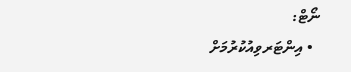ނޯޓް:
  • އިންޓަރވިއުކުރުމަށް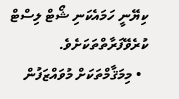ކިޔޭނީ ހަމައެކަނި ޝޯޓް ލިސްޓް ކުރެވޭފަރާތްތަކަށެވެ.
  • މިމަޤާމްތަކަށް މުވައްޒަފުން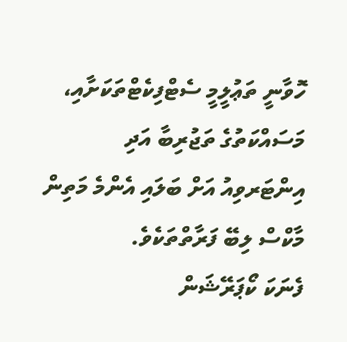ހޮވާނީ ތަޢުލީމީ ސެޓްފިކެޓްތަކަށާއި، މަސައްކަތުގެ ތަޖުރިބާ އަދި އިންޓަރވިއު އަށް ބަލައި އެންމެ މަތިން މާކްސް ލިބޭ ފަރާތްތަކެވެ.
ފެނަކަ ކޯޕަރޭޝަން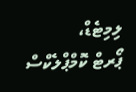ލިމިޓެޑް،
ޕޯރޓް ކޮމްޕްލެކްސް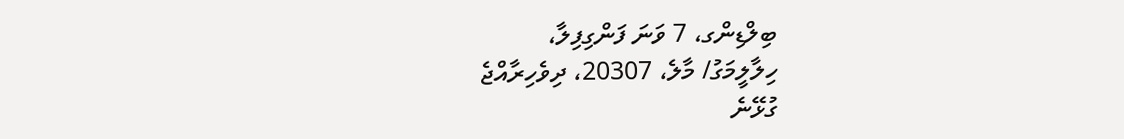ބިލްޑިންގ، 7 ވަނަ ފަންގިފިލާ،
ހިލާލީމަގު/ މާލެ، 20307، ދިވެހިރާއްޖެ
ގުޅޭނެ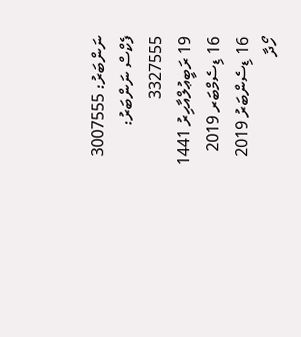ނަންބަރު: 3007555
ފެކްސް ނަންބަރު: 3327555
19 ރަބީޢުލްއާޙިރު 1441
16 ޑިސެމްބަރ 2019
16 ޑިސެންބަރު 2019
ހޯދާ